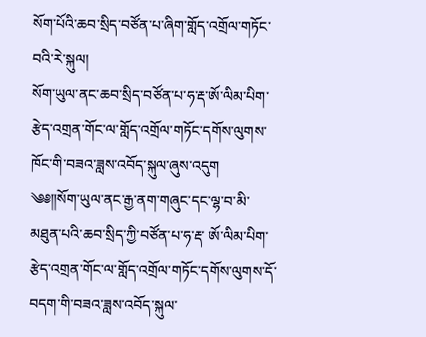སོག་པོའི་ཆབ་སྲིད་བཙོན་པ་ཞིག་གློད་འགྲོལ་གཏོང་བའི་རེ་སྐུལ།
སོག་ཡུལ་ནང་ཆབ་སྲིད་བཙོན་པ་ཧ་རྡ་ཨོ་ལིམ་པིག་རྩེད་འགྲན་གོང་ལ་གློད་འགྲོལ་གཏོང་དགོས་ལུགས་ཁོང་གི་བཟའ་ཟླས་འབོད་སྐུལ་ཞུས་འདུག
༄༅༎སོག་ཡུལ་ནང་རྒྱ་ནག་གཞུང་དང་ལྷ་བ་མི་མཐུན་པའི་ཆབ་སྲིད་ཀྱི་བཙོན་པ་ཧ་རྡ་ ཨོ་ལིམ་པིག་རྩེད་འགྲན་གོང་ལ་གློད་འགྲོལ་གཏོང་དགོས་ལུགས་དོ་བདག་གི་བཟའ་ཟླས་འབོད་སྐུལ་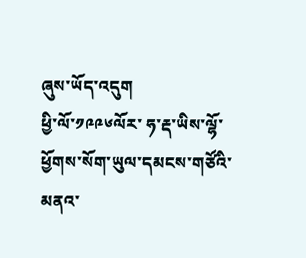ཞུས་ཡོད་འདུག
ཕྱི་ལོ་༡༩༩༦ལོར་ ཧ་རྡ་ཡིས་ལྷོ་ཕྱོགས་སོག་ཡུལ་དམངས་གཙོའི་མནའ་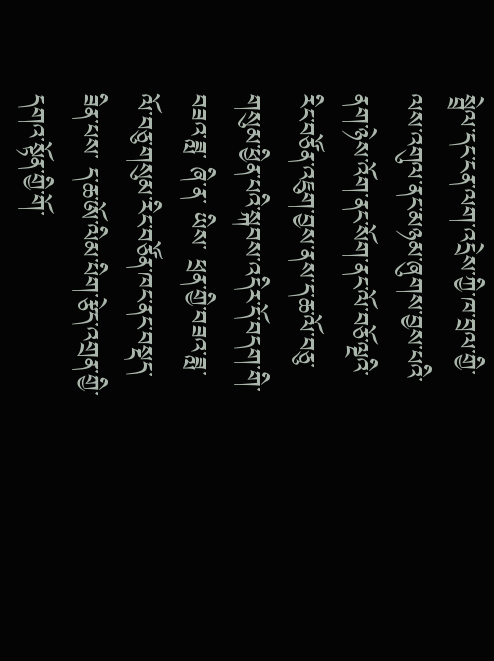སྦྲེལ་དང་ངན་ལག་འདྲེས་ཀྱི་ཁ་བྲལ་གྱི་ལས་འགུལ་ནང་མཉམ་ཞུགས་བྱས་པའི་ནག་ཉེས་འོག་ནང་སོག་ནང་ལོ་བཅོ་ལྔའི་རིང་བཙོན་འཇུག་བྱས་ནས་ད་ཆ་ལོ་བཅུ་གསུམ་ཕྱིན་པའི་སྐབས་འདིར་དོ་བདག་གི་བཟའ་ཟླ་ ཞི་ན་ ཡིས་ ཕྲན་གྱི་བཟའ་ཟླ་ལོ་བཅུ་གསུམ་རིང་བཙོན་ཁང་ནང་བསྡད་ཟིན་པས་ ད་ཆ་ཨོ་ལིམ་པིག་རྩེད་འགྲན་གྱི་དགའ་སྟོན་གྱི་གོ་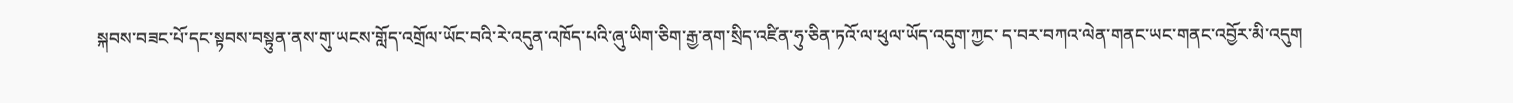སྐབས་བཟང་པོ་དང་སྟབས་བསྟུན་ནས་གུ་ཡངས་གློད་འགྲོལ་ཡོང་བའི་རེ་འདུན་འཁོད་པའི་ཞུ་ཡིག་ཅིག་རྒྱ་ནག་སྲིད་འཛིན་ཧུ་ཅིན་ཏའོ་ལ་ཕུལ་ཡོད་འདུག་ཀྱང་ ད་བར་བཀའ་ལེན་གནང་ཡང་གནང་འབྱོར་མི་འདུག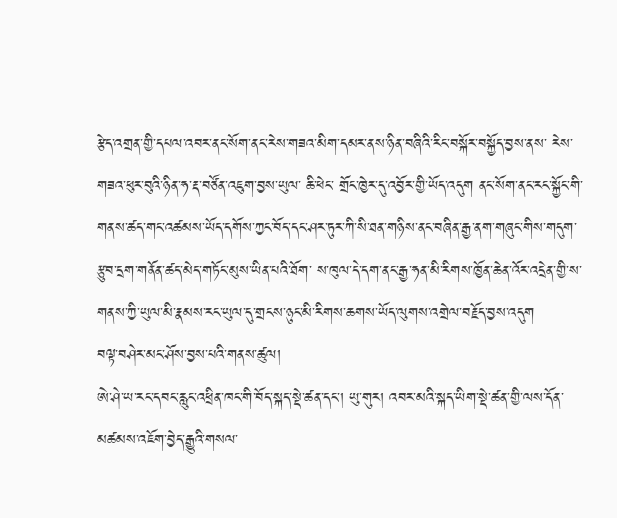རྩེད་འགྲན་གྱི་དཔལ་འབར་ནང་སོག་ནང་རེས་གཟའ་མིག་དམར་ནས་ཉིན་བཞིའི་རིང་བསྐོར་བསྐྱོད་བྱས་ནས་ རེས་གཟའ་ཕུར་བུའི་ཉིན་ཧ་རྡ་བཙོན་འཇུག་བྱས་ཡུལ་ ཆི་ཕེང་ གྲོང་ཁྱེར་དུ་འབྱོར་གྱི་ཡོད་འདུག ནང་སོག་ནང་རང་སྐྱོང་གི་གནས་ཚད་གང་འཚམས་ཡོད་དགོས་ཀྱང་བོད་དང་ཤར་ཏུར་ཀི་སི་ཐན་གཉིས་ནང་བཞིན་རྒྱ་ནག་གཞུང་གིས་གདུག་རྩུབ་དྲག་གནོན་ཚད་མེད་གཏོང་མུས་ཡིན་པའི་ཐོག་ ས་ཁུལ་དེ་དག་ནང་རྒྱ་ཧན་མི་རིགས་ཁྱོན་ཆེན་འོར་འདྲེན་གྱི་ས་གནས་ཀྱི་ཡུལ་མི་རྣམས་རང་ཡུལ་དུ་གྲངས་ཉུང་མི་རིགས་ཆགས་ཡོད་ལུགས་འགྲེལ་བརྗོད་བྱས་འདུག
བལྟ་བཤེར་མང་ཤོས་བྱས་པའི་གནས་ཚུལ།
ཨེ་ཤེ་ཡ་རང་དབང་རླུང་འཕྲིན་ཁང་གི་བོད་སྐད་སྡེ་ཚན་དང་། ཡུ་གུར། འབར་མའི་སྐད་ཡིག་སྡེ་ཚན་གྱི་ལས་དོན་མཚམས་འཇོག་བྱེད་རྒྱུའི་གསལ་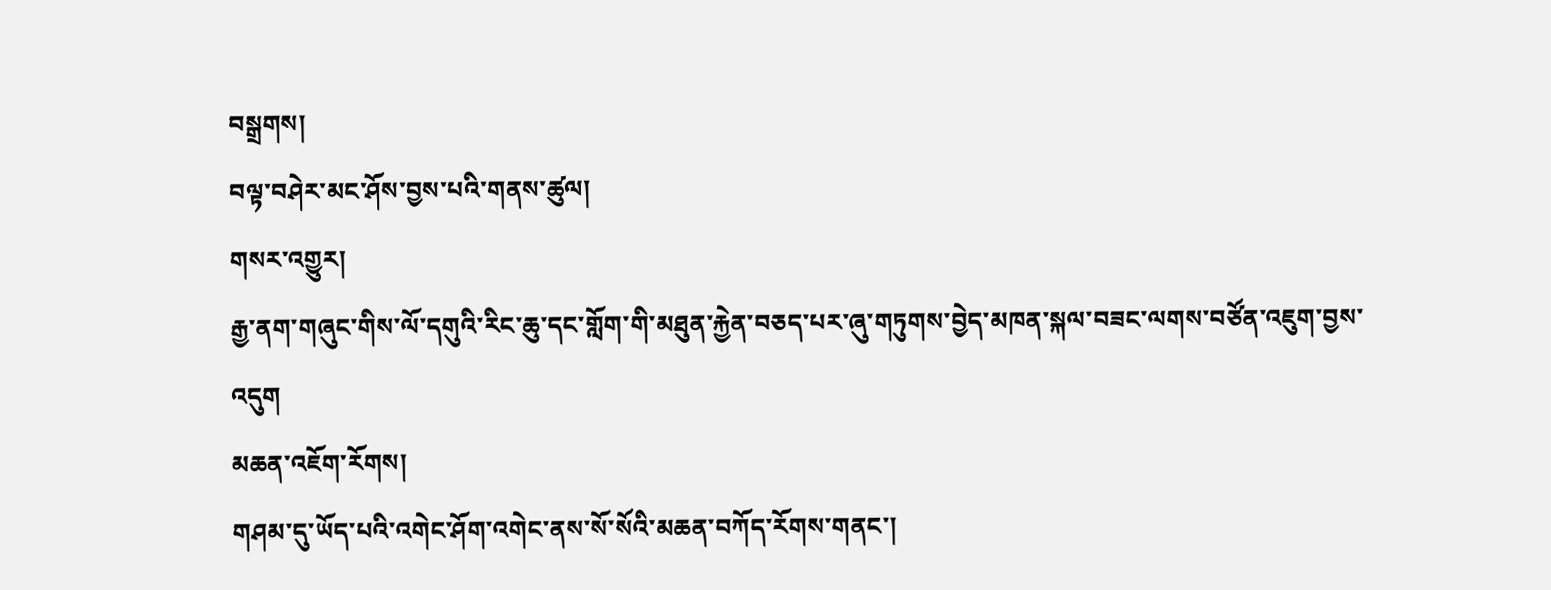བསྒྲགས།
བལྟ་བཤེར་མང་ཤོས་བྱས་པའི་གནས་ཚུལ།
གསར་འགྱུར།
རྒྱ་ནག་གཞུང་གིས་ལོ་དགུའི་རིང་ཆུ་དང་གློག་གི་མཐུན་རྐྱེན་བཅད་པར་ཞུ་གཏུགས་བྱེད་མཁན་སྐལ་བཟང་ལགས་བཙོན་འཇུག་བྱས་འདུག
མཆན་འཇོག་རོགས།
གཤམ་དུ་ཡོད་པའི་འགེང་ཤོག་འགེང་ནས་སོ་སོའི་མཆན་བཀོད་རོགས་གནང་།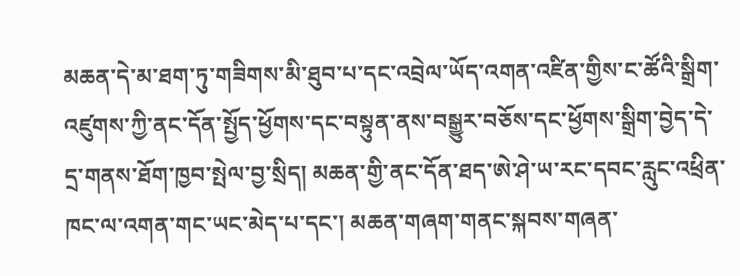མཆན་དེ་མ་ཐག་ཏུ་གཟིགས་མི་ཐུབ་པ་དང་འབྲེལ་ཡོད་འགན་འཛིན་གྱིས་ང་ཚོའི་སྒྲིག་འཛུགས་ཀྱི་ནང་དོན་སྤྱོད་ཕྱོགས་དང་བསྟུན་ནས་བསྒྱུར་བཅོས་དང་ཕྱོགས་སྒྲིག་བྱེད་དེ་དྲ་གནས་ཐོག་ཁྱབ་སྤེལ་བྱ་སྲིད། མཆན་གྱི་ནང་དོན་ཐད་ཨེ་ཤེ་ཡ་རང་དབང་རླུང་འཕྲིན་ཁང་ལ་འགན་གང་ཡང་མེད་པ་དང་། མཆན་གཞག་གནང་སྐབས་གཞན་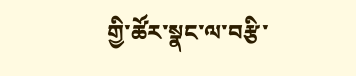གྱི་ཚོར་སྣང་ལ་བརྩི་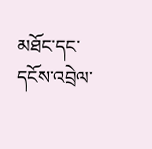མཐོང་དང་དངོས་འབྲེལ་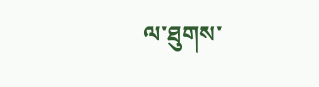ལ་ཐུགས་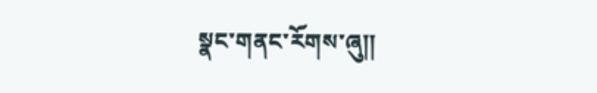སྣང་གནང་རོགས་ཞུ༎